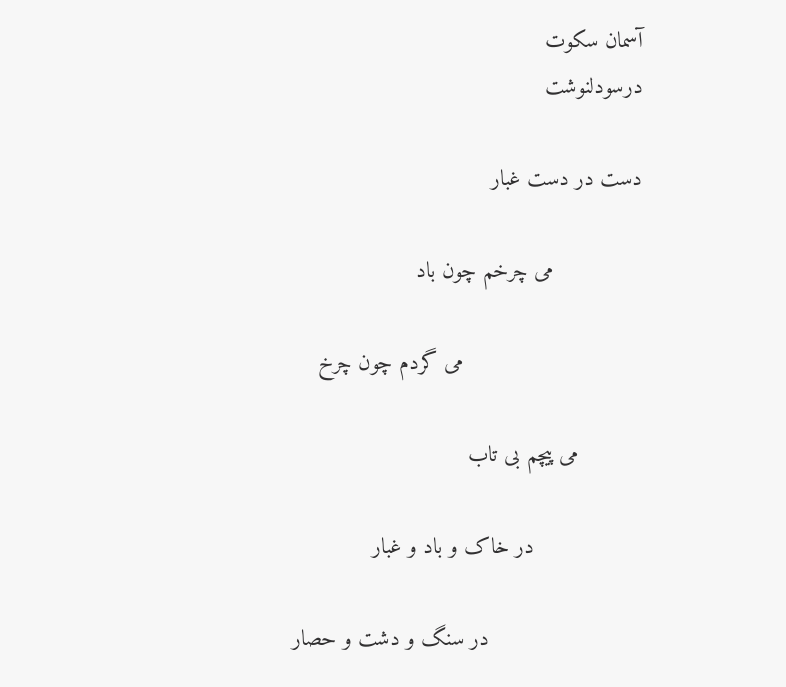آسمان سکوت
درسودلنوشت

دست در دست غبار

              می چرخم چون باد

                            می گردم چون چرخ

          می پیچم بی تاب

                 در خاک و باد و غبار

                        در سنگ و دشت و حصار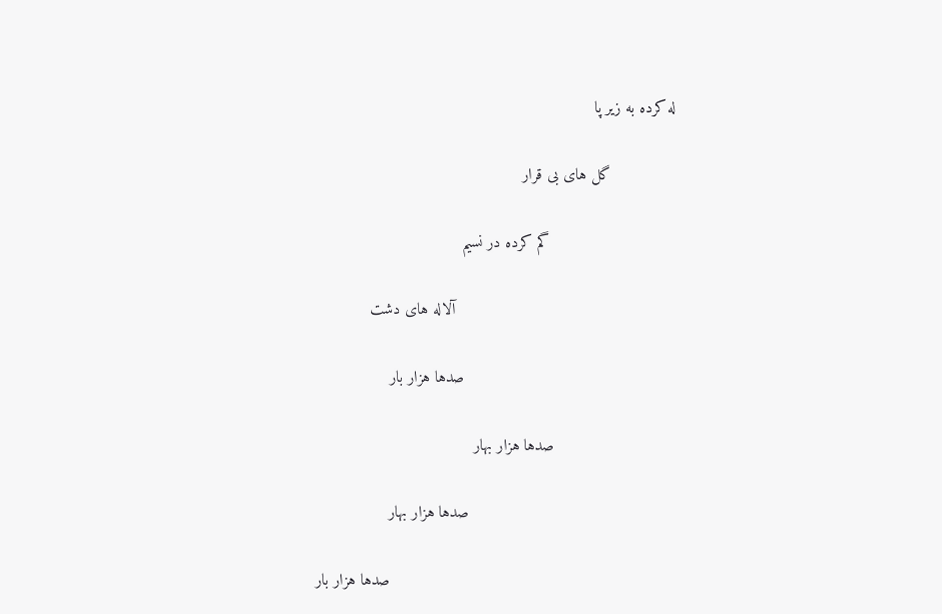له کرده به زیر پا

              گل های بی قرار

                           گم کرده در نسیم

                                               آلاله های دشت

                                             صدها هزار بار

                          صدها هزار بهار

                                            صدها هزار بهار

                                                             صدها هزار بار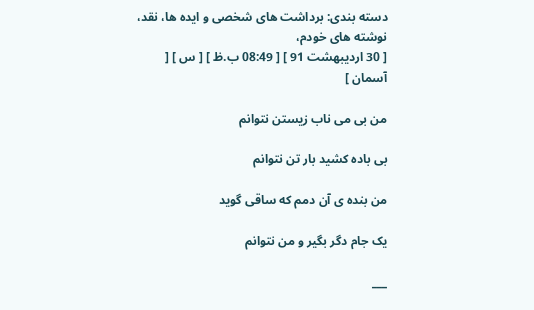دسته بندی: برداشت های شخصی و ایده ها، نقد، نوشته های خودم،
[ 30 اردیبهشت 91 ] [ 08:49 ب.ظ ] [ س ] [ آسمان ]

من بی می ناب زیستن نتوانم

بی باده کشید بار تن نتوانم

من بنده ی آن دمم که ساقی گوید

یک جام دگر بگیر و من نتوانم

___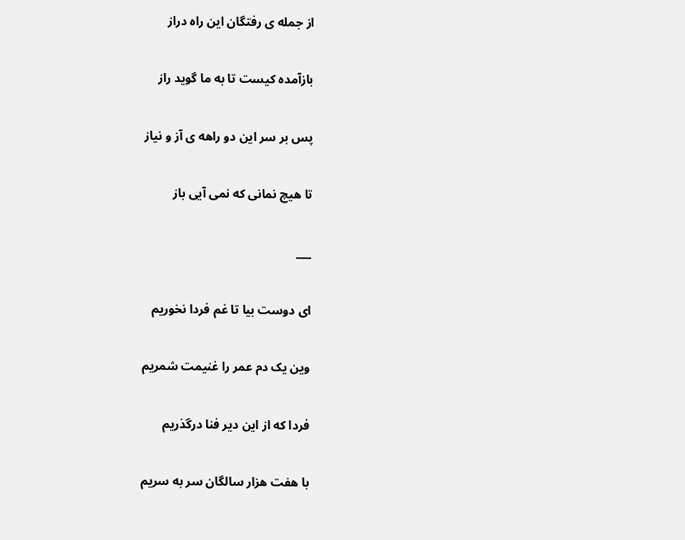از جمله ی رفتگان این راه دراز

بازآمده کیست تا به ما گوید راز

پس بر سر این دو راهه ی آز و نیاز

تا هیچ نمانی که نمی آیی باز

___

ای دوست بیا تا غم فردا نخوریم

وین یک دم عمر را غنیمت شمریم

فردا که از این دیر فنا درگذریم

با هفت هزار سالگان سر به سریم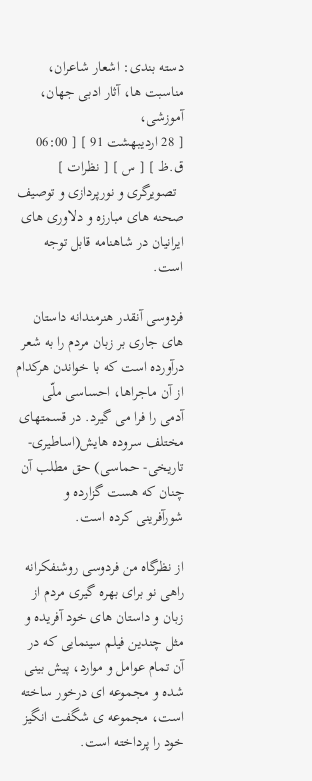دسته بندی: اشعار شاعران، مناسبت ها، آثار ادبی جهان، آموزشی،
[ 28 اردیبهشت 91 ] [ 06:00 ق.ظ ] [ س ] [ نظرات ]
  تصویرگری و نورپردازی و توصیف صحنه های مبارزه و دلاوری های ایرانیان در شاهنامه قابل توجه است.

فردوسی آنقدر هنرمندانه داستان های جاری بر زبان مردم را به شعر درآورده است که با خواندن هرکدام از آن ماجراها، احساسی ملّی آدمی را فرا می گیرد. در قسمتهای مختلف سروده هایش(اساطیری- تاریخی- حماسی) حق مطلب آن چنان که هست گزارده و شورآفرینی کرده است.

از نظرگاه من فردوسی روشنفکرانه راهی نو برای بهره گیری مردم از زبان و داستان های خود آفریده و مثل چندین فیلم سینمایی که در آن تمام عوامل و موارد، پیش بینی شده و مجموعه ای درخور ساخته است، مجموعه ی شگفت انگیز خود را پرداخته است.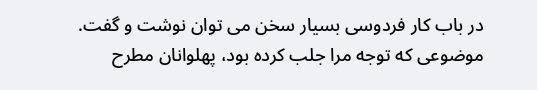در باب کار فردوسی بسیار سخن می توان نوشت و گفت. موضوعی که توجه مرا جلب کرده بود، پهلوانان مطرح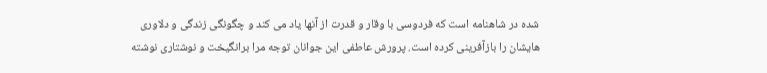شده در شاهنامه است که فردوسی با وقار و قدرت از آنها یاد می کند و چگونگی زندگی و دلاوری هایشان را بازآفرینی کرده است. پرورش عاطفی این جوانان توجه مرا برانگیخت و نوشتاری نوشته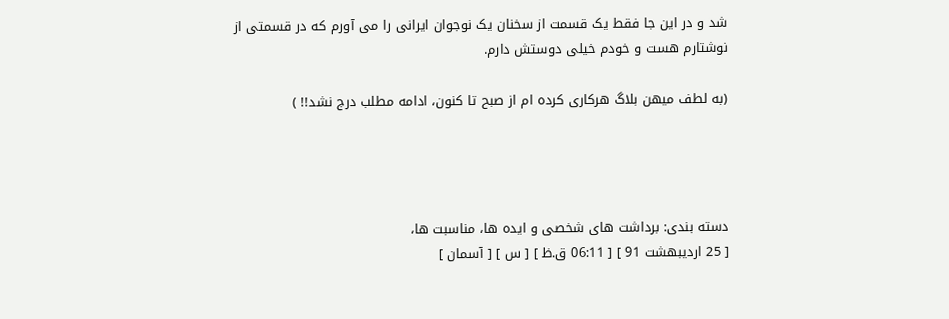شد و در این جا فقط یک قسمت از سخنان یک نوجوان ایرانی را می آورم که در قسمتی از نوشتارم هست و خودم خیلی دوستش دارم.

(به لطف میهن بلاگ هرکاری کرده ام از صبح تا کنون، ادامه مطلب درج نشد!! )




دسته بندی: برداشت های شخصی و ایده ها، مناسبت ها،
[ 25 اردیبهشت 91 ] [ 06:11 ق.ظ ] [ س ] [ آسمان ]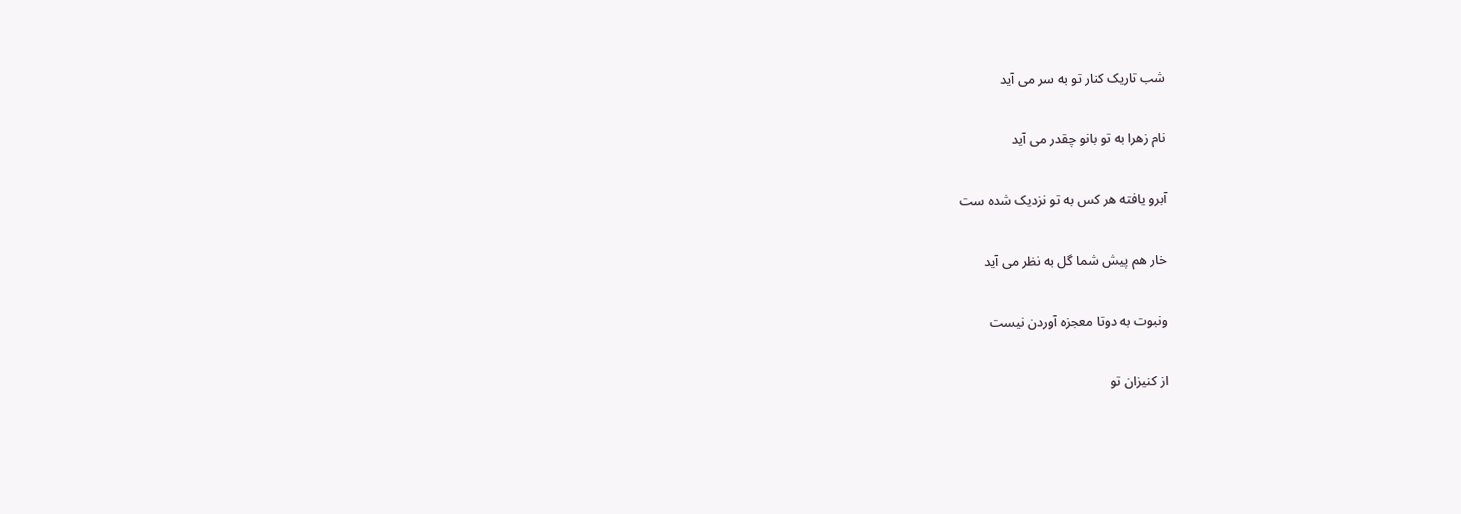شب تاریک کنار تو به سر می آید

نام زهرا به تو بانو چقدر می آید

آبرو یافته هر کس به تو نزدیک شده ست

خار هم پیش شما گل به نظر می آید

ونبوت به دوتا معجزه آوردن نیست

از کنیزان تو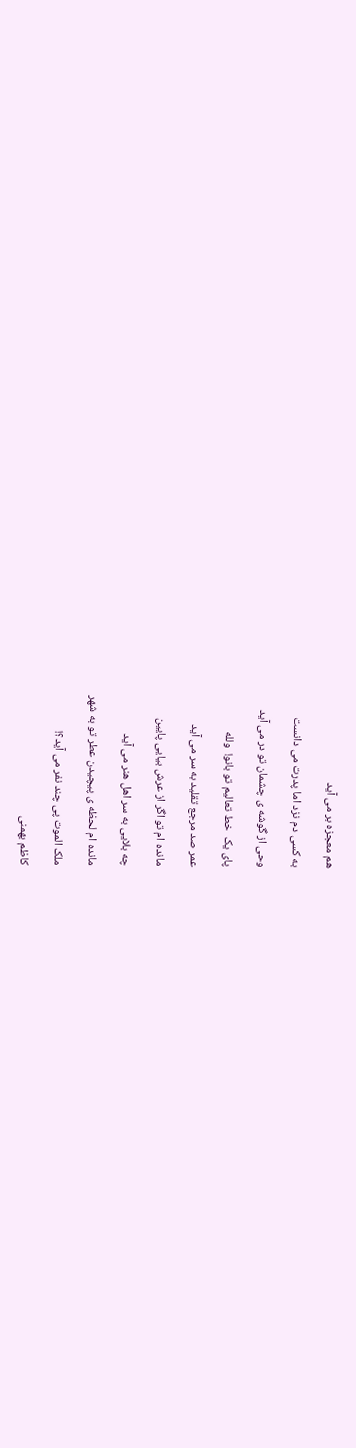هم معجزه بر می آید

به کسی دم نزد اما پدرت می دانست

وحی از گوشه ی چشمان تو در می آید

پای یک  خط تعالیم تو بانو!  ولله

عمر صد مرجع تقلید به سر می آید

مانده ام تو اگر از عرش بیایی پایین

چه بلایی به سر اهل هنر می آید

مانده ام لحظه ی پیچیدن عطر تو به شهر

ملک الموت پی چند نفر می آید؟!

کاظم بهمنی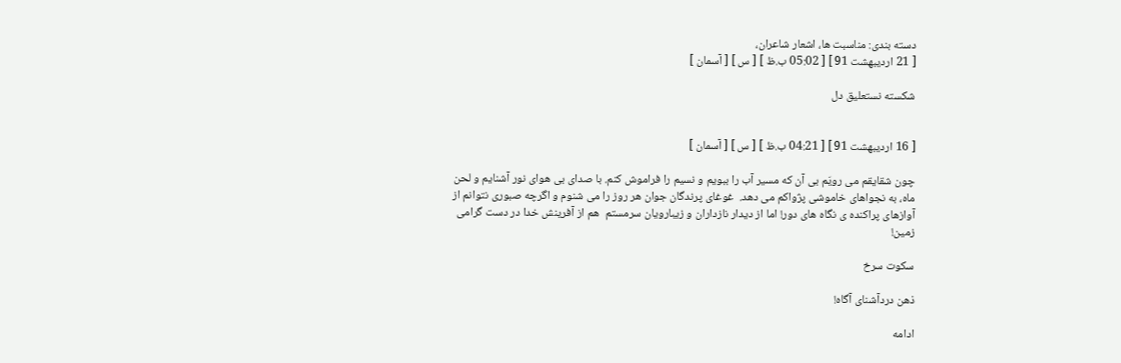دسته بندی: مناسبت ها، اشعار شاعران،
[ 21 اردیبهشت 91 ] [ 05:02 ب.ظ ] [ س ] [ آسمان ]

شکسته نستعلیق دل


[ 16 اردیبهشت 91 ] [ 04:21 ب.ظ ] [ س ] [ آسمان ]

چون شقایقم می رویَم بی آن که مسیر آب را ببویم و نسیم را فراموش کنم. با صدای بی هوای نور آشنایم و لحن ماه، به نجواهای خاموشی پژواکم می دهد.  غوغای پرندگان جوان هر روز را می شنوم و اگرچه صبوری نتوانم از آوازهای پراکنده ی نگاه های دور! اما از دیدار نازداران و زیبارویان سرمستم  هم از آفرینش خدا در دست گرامی زمین!

سکوت سرخ

ذهن دردآشنای آگاه!

ادامه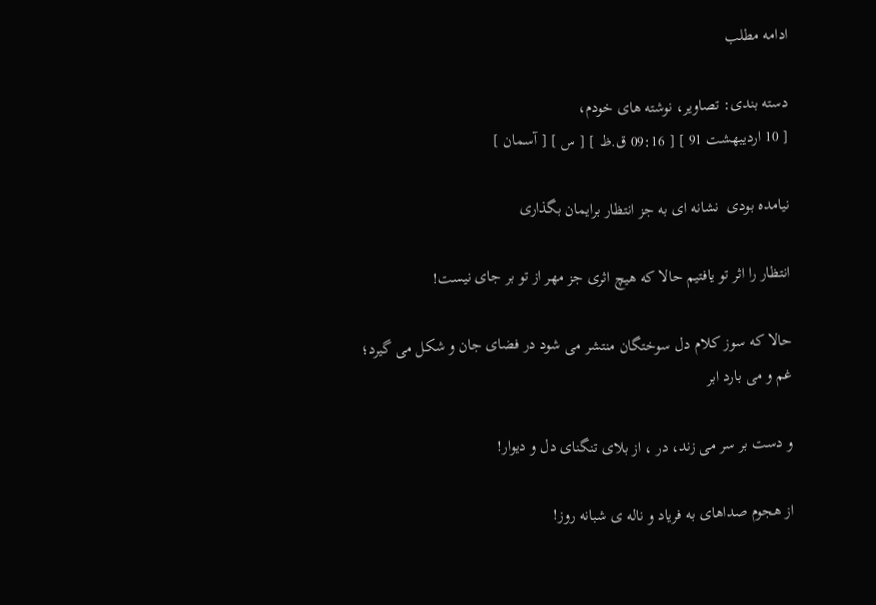ادامه مطلب

دسته بندی: تصاویر، نوشته های خودم،
[ 10 اردیبهشت 91 ] [ 09:16 ق.ظ ] [ س ] [ آسمان ]

نیامده بودی  نشانه ای به جز انتظار برایمان بگذاری

انتظار را اثر تو یافتیم حالا که هیچ اثری جز مهر از تو بر جای نیست!

حالا که سوز کلام دل سوختگان منتشر می شود در فضای جان و شکل می گیرد؛ غم و می بارد ابر

و دست بر سر می زند، در ، از بلای تنگنای دل و دیوار!

از هجوم صداهای به فریاد و ناله ی شبانه روز!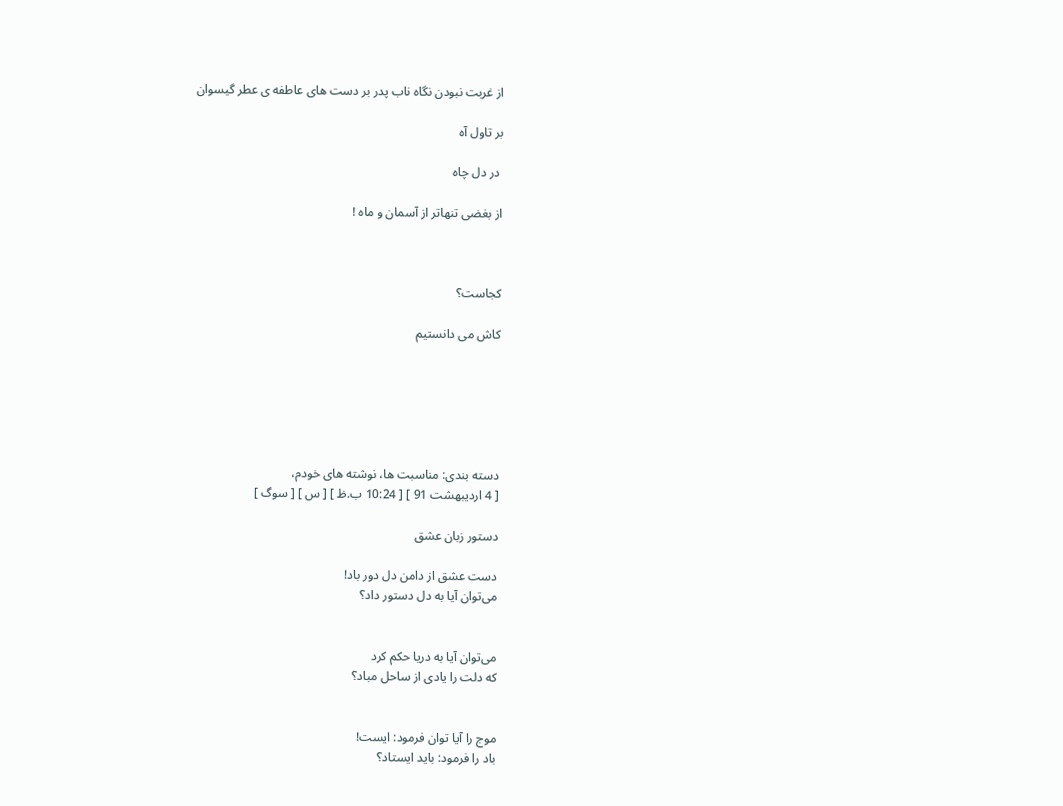از غربت نبودن نگاه ناب پدر بر دست های عاطفه ی عطر گیسوان

بر تاول آه

 در دل چاه

از بغضی تنهاتر از آسمان و ماه !



کجاست؟

کاش می دانستیم






دسته بندی: مناسبت ها، نوشته های خودم،
[ 4 اردیبهشت 91 ] [ 10:24 ب.ظ ] [ س ] [ سوگ ]

دستور زبان عشق

دست عشق از دامن دل دور باد!
می‌توان آیا به دل دستور داد؟


می‌توان آیا به دریا حكم كرد
كه دلت را یادی از ساحل مباد؟


موج را آیا توان فرمود: ایست!
باد را فرمود: باید ایستاد؟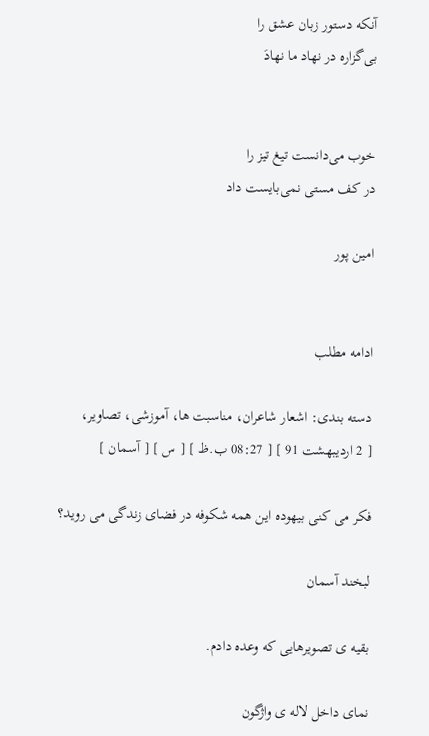آنكه دستور زبان عشق را
بی‌گزاره در نهاد ما نهادَ


خوب می‌دانست تیغ تیز را
در كف مستی نمی‌بایست داد

امین پور


ادامه مطلب

دسته بندی: اشعار شاعران، مناسبت ها، آموزشی، تصاویر،
[ 2 اردیبهشت 91 ] [ 08:27 ب.ظ ] [ س ] [ آسمان ]

فکر می کنی بیهوده این همه شکوفه در فضای زندگی می روید؟

لبخند آسمان

بقیه ی تصویرهایی که وعده دادم.

نمای داخل لاله ی واژگون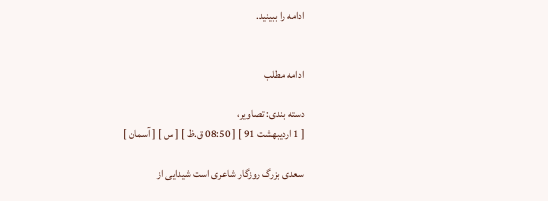ادامه را ببینید.


ادامه مطلب

دسته بندی: تصاویر،
[ 1 اردیبهشت 91 ] [ 08:50 ق.ظ ] [ س ] [ آسمان ]

سعدی بزرگ روزگار شاعری است شیدایی از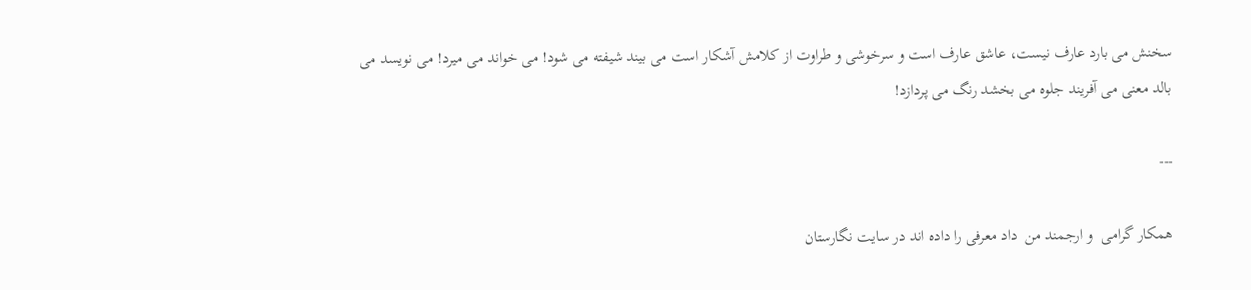سخنش می بارد عارف نیست، عاشق عارف است و سرخوشی و طراوت از کلامش آشکار است می بیند شیفته می شود! می خواند می میرد! می نویسد می بالد معنی می آفریند جلوه می بخشد رنگ می پردازد!

---

همکار گرامی  و ارجمند من  داد معرفی را داده اند در سایت نگارستان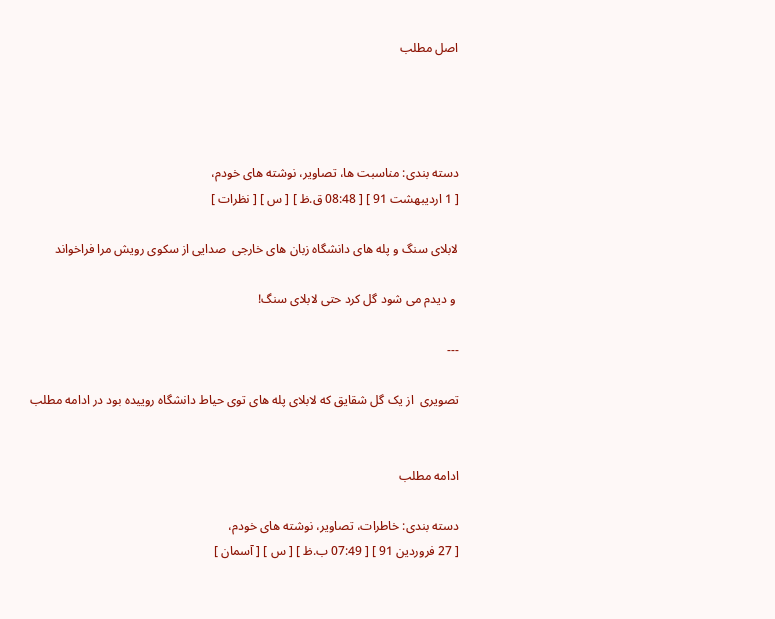اصل مطلب




دسته بندی: مناسبت ها، تصاویر، نوشته های خودم،
[ 1 اردیبهشت 91 ] [ 08:48 ق.ظ ] [ س ] [ نظرات ]

لابلای سنگ و پله های دانشگاه زبان های خارجی  صدایی از سکوی رویش مرا فراخواند

 و دیدم می شود گل کرد حتی لابلای سنگ!

---

تصویری  از یک گل شقایق که لابلای پله های توی حیاط دانشگاه روییده بود در ادامه مطلب


ادامه مطلب

دسته بندی: خاطرات، تصاویر، نوشته های خودم،
[ 27 فروردین 91 ] [ 07:49 ب.ظ ] [ س ] [ آسمان ]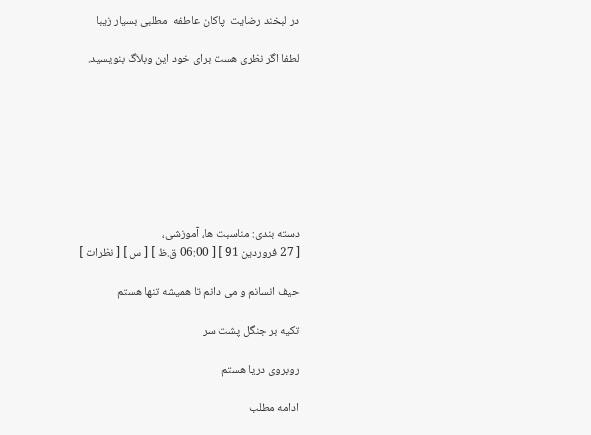در لبخند رضایت  پاکان عاطفه  مطلبی بسیار زیبا

لطفا اگر نظری هست برای خود این وبلاگ بنویسید.








دسته بندی: مناسبت ها، آموزشی،
[ 27 فروردین 91 ] [ 06:00 ق.ظ ] [ س ] [ نظرات ]

حیف انسانم و می دانم تا همیشه تنها هستم

تکیه بر جنگل پشت سر

روبروی دریا هستم

ادامه مطلب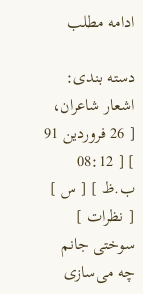ادامه مطلب

دسته بندی: اشعار شاعران،
[ 26 فروردین 91 ] [ 08:12 ب.ظ ] [ س ] [ نظرات ]
سوختی جانم چه می‌سازی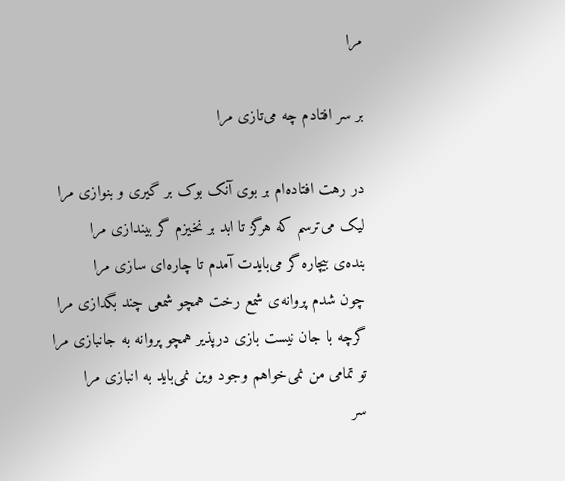مرا

بر سر افتادم چه می‌تازی مرا

در رهت افتاده‌ام بر بوی آنک بوک بر گیری و بنوازی مرا
لیک می‌ترسم که هرگز تا ابد بر نخیزم گر بیندازی مرا
بنده‌ی بیچاره گر می‌بایدت آمدم تا چاره‌ای سازی مرا
چون شدم پروانه‌ی شمع رخت همچو شمعی چند بگدازی مرا
گرچه با جان نیست بازی درپذیر همچو پروانه به جانبازی مرا
تو تمامی من نمی‌خواهم وجود وین نمی‌باید به انبازی مرا
سر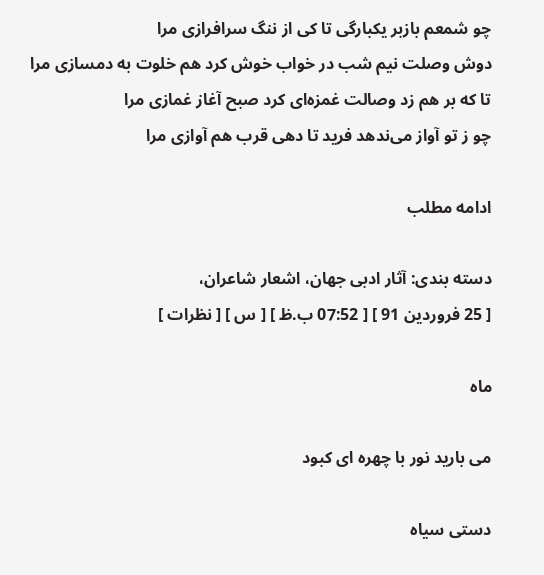چو شمعم بازبر یکبارگی تا کی از ننگ سرافرازی مرا
دوش وصلت نیم شب در خواب خوش کرد هم خلوت به دمسازی مرا
تا که بر هم زد وصالت غمزه‌ای کرد صبح آغاز غمازی مرا
چو ز تو آواز می‌ندهد فرید تا دهی قرب هم آوازی مرا

ادامه مطلب

دسته بندی: آثار ادبی جهان، اشعار شاعران،
[ 25 فروردین 91 ] [ 07:52 ب.ظ ] [ س ] [ نظرات ]

ماه

می بارید نور با چهره ای کبود

دستی سیاه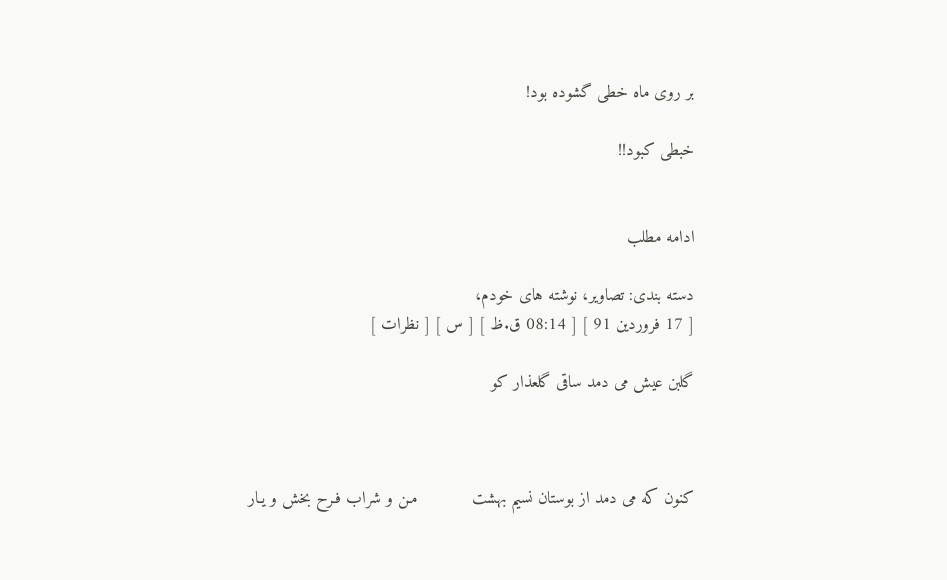بر روی ماه خطی گشوده بود!

خبطی کبود!!


ادامه مطلب

دسته بندی: تصاویر، نوشته های خودم،
[ 17 فروردین 91 ] [ 08:14 ق.ظ ] [ س ] [ نظرات ]

گلبن عیش می دمد ساقی گلعذار کو



کنون که می دمد از بوستان نسیم بهشت           مـن و شراب فـرح بخش و یـار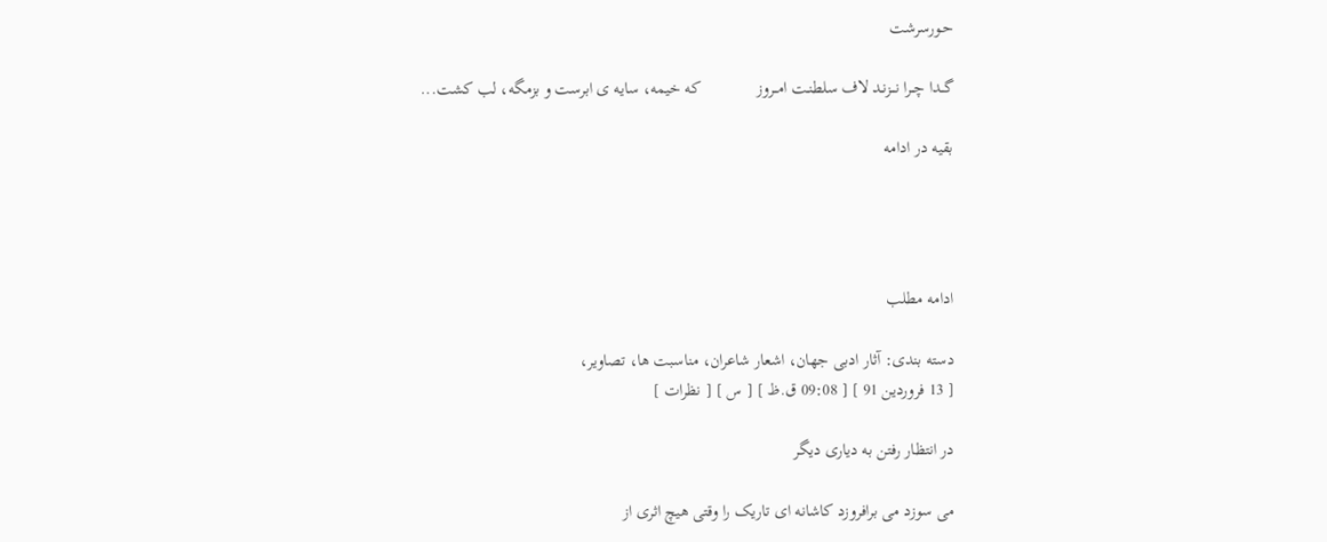حـورسرشت

گــدا چــرا نـــزنـد لاف سلطنـت امــروز             که خیمه، سایه ی ابرست و بزمگه، لب کشت...

بقیه در ادامه




ادامه مطلب

دسته بندی: آثار ادبی جهان، اشعار شاعران، مناسبت ها، تصاویر،
[ 13 فروردین 91 ] [ 09:08 ق.ظ ] [ س ] [ نظرات ]

در انتظار رفتن به دیاری دیگر

می سوزد می برافروزد کاشانه ای تاریک را وقتی هیچ اثری از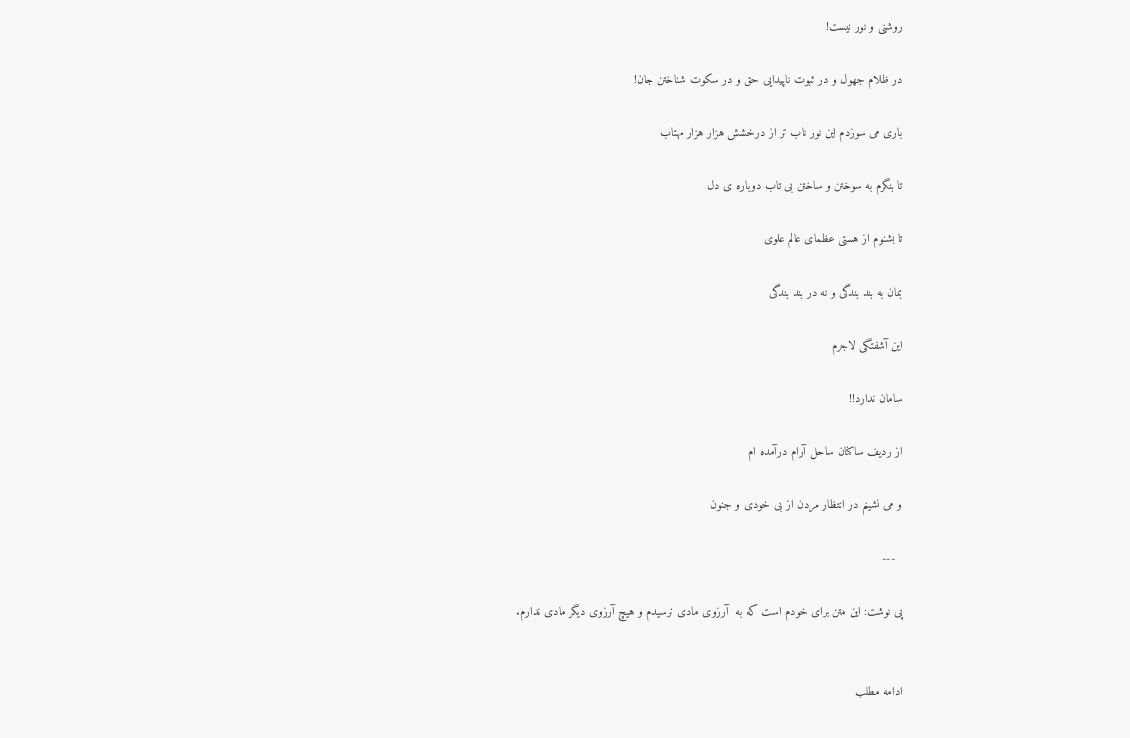روشنی و نور نیست!

در ظلام جهول و در ثبوت ناپیدایی حق و در سکوت شناختن جان!

باری می سوزدم این نور ناب تر از درخشش هزار هزار مهتاب

تا بنگرم به سوختن و ساختن بی تاب دوباره ی دل

تا بشنوم از هستی عظمای عالم علوی

بمان به بند بندگی و نه در بند بندگی

این آشفتگی لاجرم

سامان ندارد!!

از ردیف ساکنان ساحل آرام درآمده ام

و می نشینم در انتظار مردن از بی خودی و جنون

  ---

پی نوشت: این متن برای خودم است که به  آرزوی مادی نرسیدم و هیچ آرزوی دیگر مادی ندارم.


ادامه مطلب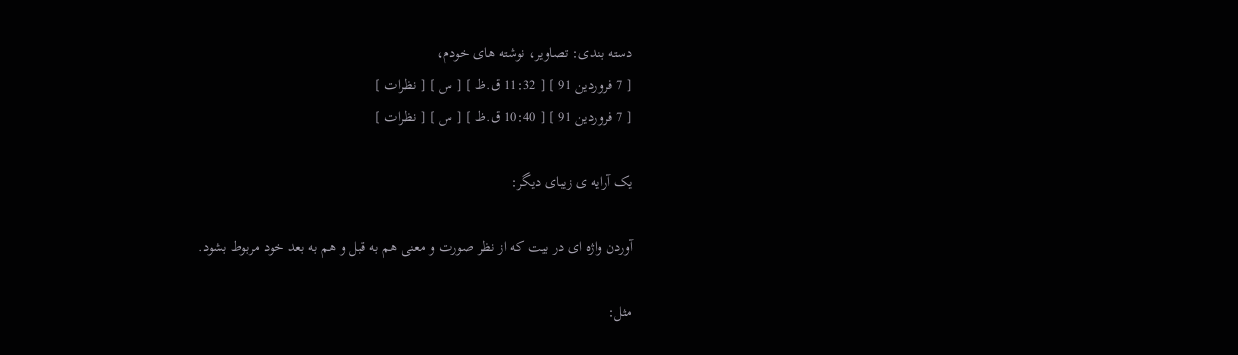دسته بندی: تصاویر، نوشته های خودم،
[ 7 فروردین 91 ] [ 11:32 ق.ظ ] [ س ] [ نظرات ]
[ 7 فروردین 91 ] [ 10:40 ق.ظ ] [ س ] [ نظرات ]

یک آرایه ی زیبای دیگر:

آوردن واژه ای در بیت که از نظر صورت و معنی هم به قبل و هم به بعد خود مربوط بشود.

مثل: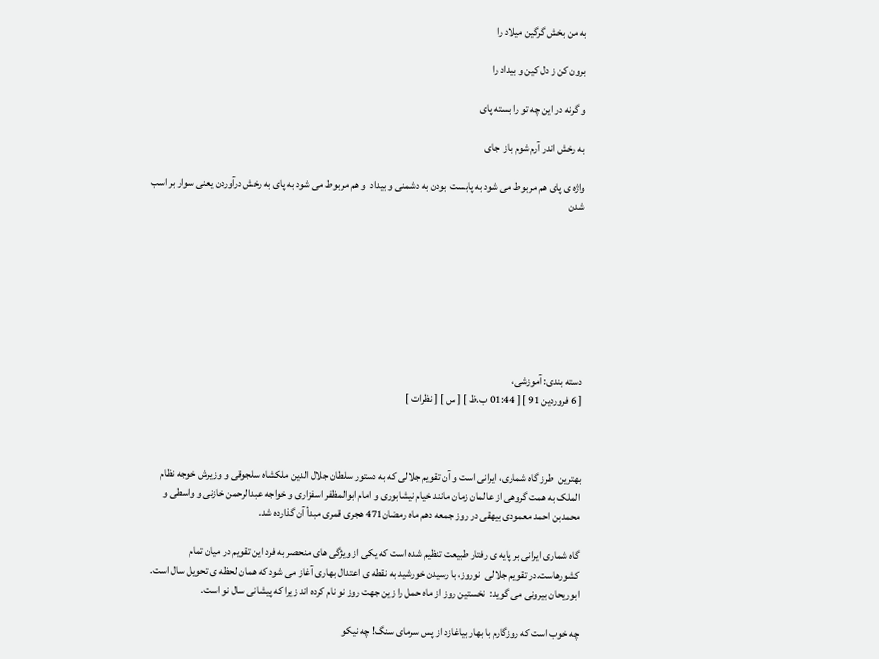به من بخش گرگین میلاد را

برون کن ز دل کین و بیداد را

و گرنه در این چه تو را بسته پای

به رخش اندر آرم شوم باز  جای

واژه ی پای هم مربوط می شود به پابست  بودن به دشمنی و بیداد  و هم مربوط می شود به پای به رخش درآوردن یعنی سوار بر اسب شدن








دسته بندی: آموزشی،
[ 6 فروردین 91 ] [ 01:44 ب.ظ ] [ س ] [ نظرات ]



بهترین  طرز گاه شماری، ایرانی است و آن تقویم جلالی که به دستور سلطان جلال الدین ملکشاه سلجوقی و وزیرش خوجه نظام الملک به همت گروهی از عالمان زمان مانند خیام نیشابوری و امام ابوالمظفر اسفزاری و خواجه عبدالرحمن خازنی و واسطی و محمدبن احمد معمودی بیهقی در روز جمعه دهم ماه رمضان471 هجری قمری مبدأ آن گذارده شد.

گاه شماری ایرانی بر پایه ی رفتار طبیعت تنظیم شده است که یکی از ویژگی های منحصر به فرد این تقویم در میان تمام کشورهاست.در تقویم جلالی  نوروز، با رسیدن خورشید به نقطه ی اعتدال بهاری آغاز می شود که همان لحظه ی تحویل سال است. ابوریحان بیرونی می گوید:  نخستین روز از ماه حمل را زین جهت روز نو نام کرده اند زیرا که پیشانی سال نو است.

چه خوب است که روزگارم با بهار بیاغازد از پس سرمای سنگ! چه نیکو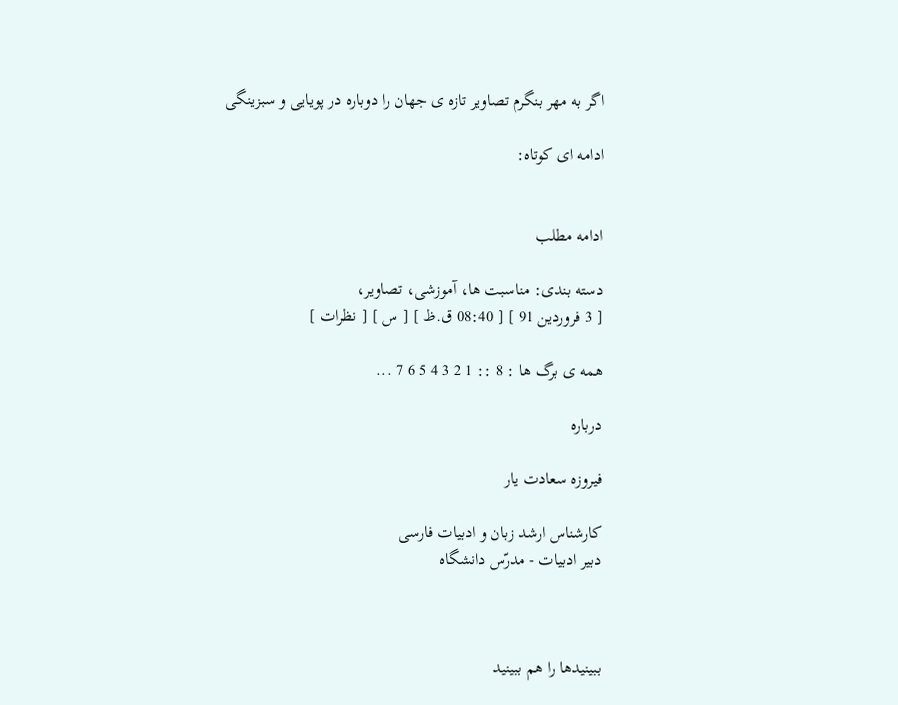اگر به مهر بنگرم تصاویر تازه ی جهان را دوباره در پویایی و سبزینگی

ادامه ای کوتاه:


ادامه مطلب

دسته بندی: مناسبت ها، آموزشی، تصاویر،
[ 3 فروردین 91 ] [ 08:40 ق.ظ ] [ س ] [ نظرات ]

همه ی برگ ها : 8 :: 1 2 3 4 5 6 7 ...

درباره

فیروزه سعادت یار

کارشناس ارشد زبان و ادبیات فارسی
دبیر ادبیات - مدرّس دانشگاه



ببینیدها را هم ببینید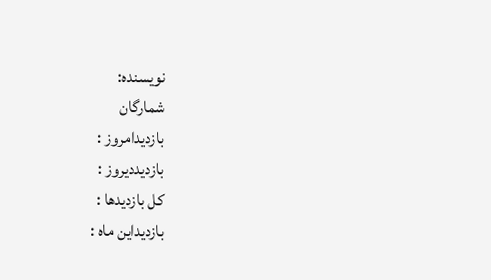نویسنده:
شمارگان
بازدیدامروز :
بازدیددیروز :
كل بازدیدها :
بازدیداین ماه :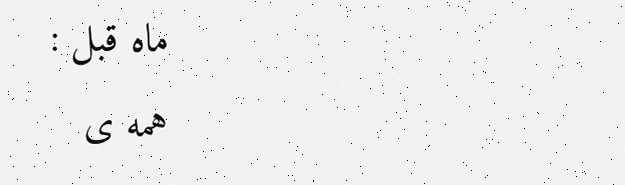ماه قبل :
همه ی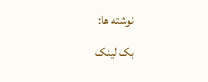نوشته ها:
بک لینک